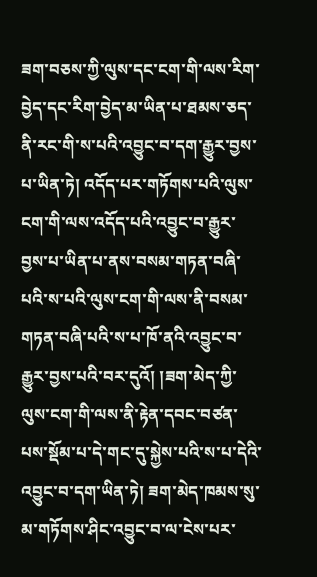ཟག་བཅས་ཀྱི་ལུས་དང་ངག་གི་ལས་རིག་བྱེད་དང་རིག་བྱེད་མ་ཡིན་པ་ཐམས་ཅད་ནི་རང་གི་ས་པའི་འབྱུང་བ་དག་རྒྱུར་བྱས་པ་ཡིན་ཏེ། འདོད་པར་གཏོགས་པའི་ལུས་ངག་གི་ལས་འདོད་པའི་འབྱུང་བ་རྒྱུར་བྱས་པ་ཡིན་པ་ནས་བསམ་གཏན་བཞི་པའི་ས་པའི་ལུས་ངག་གི་ལས་ནི་བསམ་གཏན་བཞི་པའི་ས་པ་ཁོ་ནའི་འབྱུང་བ་རྒྱུར་བྱས་པའི་བར་དུའོ། །ཟག་མེད་ཀྱི་ལུས་ངག་གི་ལས་ནི་རྟེན་དབང་བཙན་པས་སྡོམ་པ་དེ་གང་དུ་སྐྱེས་པའི་ས་པ་དེའི་འབྱུང་བ་དག་ཡིན་ཏེ། ཟག་མེད་ཁམས་སུ་མ་གཏོགས་ཤིང་འབྱུང་བ་ལ་ངེས་པར་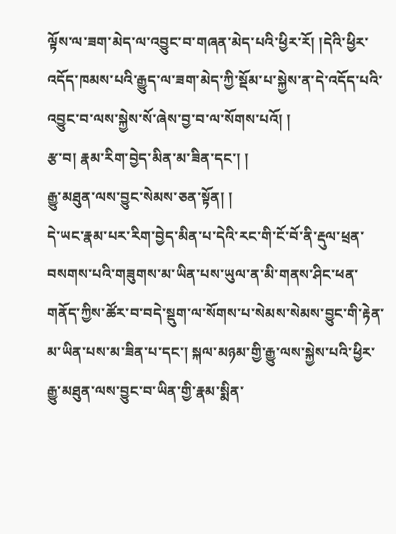ལྟོས་ལ་ཟག་མེད་ལ་འབྱུང་བ་གཞན་མེད་པའི་ཕྱིར་རོ། །དེའི་ཕྱིར་འདོད་ཁམས་པའི་རྒྱུད་ལ་ཟག་མེད་ཀྱི་སྡོམ་པ་སྐྱེས་ན་དེ་འདོད་པའི་འབྱུང་བ་ལས་སྐྱེས་སོ་ཞེས་བྱ་བ་ལ་སོགས་པའོ། །
རྩ་བ། རྣམ་རིག་བྱེད་མིན་མ་ཟིན་དང་། །
རྒྱུ་མཐུན་ལས་བྱུང་སེམས་ཅན་སྟོན། །
དེ་ཡང་རྣམ་པར་རིག་བྱེད་མིན་པ་དེའི་རང་གི་ངོ་བོ་ནི་རྡུལ་ཕྲན་བསགས་པའི་གཟུགས་མ་ཡིན་པས་ཡུལ་ན་མི་གནས་ཤིང་ཕན་གནོད་ཀྱིས་ཚོར་བ་བདེ་སྡུག་ལ་སོགས་པ་སེམས་སེམས་བྱུང་གི་རྟེན་མ་ཡིན་པས་མ་ཟིན་པ་དང་། སྐལ་མཉམ་གྱི་རྒྱུ་ལས་སྐྱེས་པའི་ཕྱིར་རྒྱུ་མཐུན་ལས་བྱུང་བ་ཡིན་གྱི་རྣམ་སྨིན་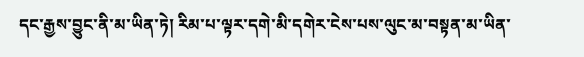དང་རྒྱས་བྱུང་ནི་མ་ཡིན་ཏེ། རིམ་པ་ལྟར་དགེ་མི་དགེར་ངེས་པས་ལུང་མ་བསྟན་མ་ཡིན་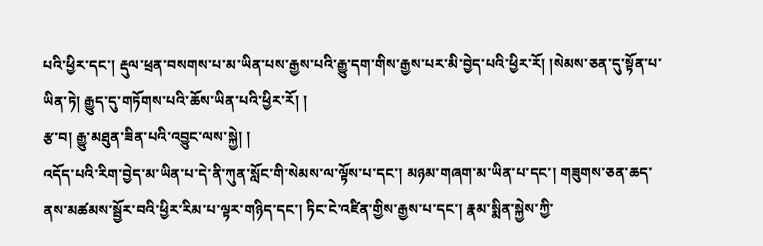པའི་ཕྱིར་དང་། རྡུལ་ཕྲན་བསགས་པ་མ་ཡིན་པས་རྒྱས་པའི་རྒྱུ་དག་གིས་རྒྱས་པར་མི་བྱེད་པའི་ཕྱིར་རོ། །སེམས་ཅན་དུ་སྟོན་པ་ཡིན་ཏེ། རྒྱུད་དུ་གཏོགས་པའི་ཆོས་ཡིན་པའི་ཕྱིར་རོ། །
རྩ་བ། རྒྱུ་མཐུན་ཟིན་པའི་འབྱུང་ལས་སྐྱེ། །
འདོད་པའི་རིག་བྱེད་མ་ཡིན་པ་དེ་ནི་ཀུན་སློང་གི་སེམས་ལ་ལྟོས་པ་དང་། མཉམ་གཞག་མ་ཡིན་པ་དང་། གཟུགས་ཅན་ཆད་ནས་མཚམས་སྦྱོར་བའི་ཕྱིར་རིམ་པ་ལྟར་གཉིད་དང་། ཏིང་ངེ་འཛིན་གྱིས་རྒྱས་པ་དང་། རྣམ་སྨིན་སྐྱེས་ཀྱི་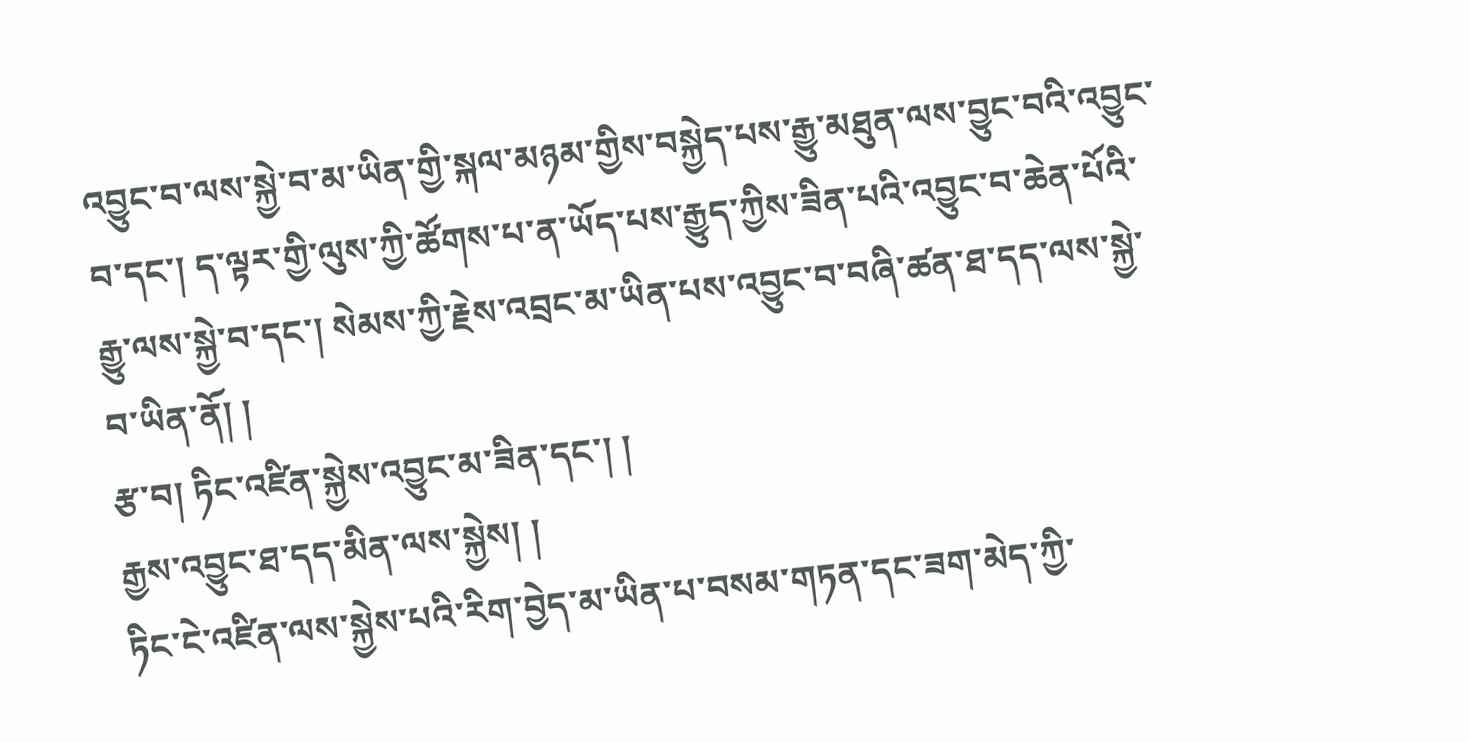འབྱུང་བ་ལས་སྐྱེ་བ་མ་ཡིན་གྱི་སྐལ་མཉམ་གྱིས་བསྐྱེད་པས་རྒྱུ་མཐུན་ལས་བྱུང་བའི་འབྱུང་བ་དང་། ད་ལྟར་གྱི་ལུས་ཀྱི་ཚོགས་པ་ན་ཡོད་པས་རྒྱུད་ཀྱིས་ཟིན་པའི་འབྱུང་བ་ཆེན་པོའི་རྒྱུ་ལས་སྐྱེ་བ་དང་། སེམས་ཀྱི་རྗེས་འབྲང་མ་ཡིན་པས་འབྱུང་བ་བཞི་ཚན་ཐ་དད་ལས་སྐྱེ་བ་ཡིན་ནོ། །
རྩ་བ། ཏིང་འཛིན་སྐྱེས་འབྱུང་མ་ཟིན་དང་། །
རྒྱས་འབྱུང་ཐ་དད་མིན་ལས་སྐྱེས། །
ཏིང་ངེ་འཛིན་ལས་སྐྱེས་པའི་རིག་བྱེད་མ་ཡིན་པ་བསམ་གཏན་དང་ཟག་མེད་ཀྱི་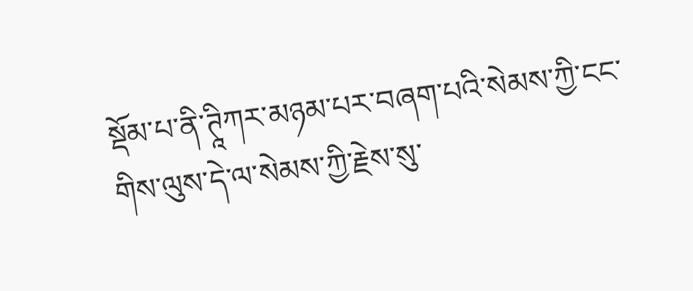སྡོམ་པ་ནི་ཊཱིཀར་མཉམ་པར་བཞག་པའི་སེམས་ཀྱི་ངང་གིས་ལུས་དེ་ལ་སེམས་ཀྱི་རྗེས་སུ་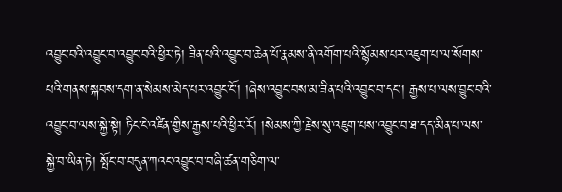འབྱུང་བའི་འབྱུང་བ་འབྱུང་བའི་ཕྱིར་ཏེ། ཟིན་པའི་འབྱུང་བ་ཆེན་པོ་རྣམས་ནི་འགོག་པའི་སྙོམས་པར་འཇུག་པ་ལ་སོགས་པའི་གནས་སྐབས་དག་ན་སེམས་མེད་པར་འབྱུང་ངོ་། །ཞེས་འབྱུང་བས་མ་ཟིན་པའི་འབྱུང་བ་དང་། རྒྱས་པ་ལས་བྱུང་བའི་འབྱུང་བ་ལས་སྐྱེ་སྟེ། ཏིང་ངེ་འཛིན་གྱིས་རྒྱས་པའི་ཕྱིར་རོ། །སེམས་ཀྱི་རྗེས་སུ་འཇུག་པས་འབྱུང་བ་ཐ་དད་མིན་པ་ལས་སྐྱེ་བ་ཡིན་ཏེ། སྤོང་བ་བདུན་ཀའང་འབྱུང་བ་བཞི་ཚན་གཅིག་ལ་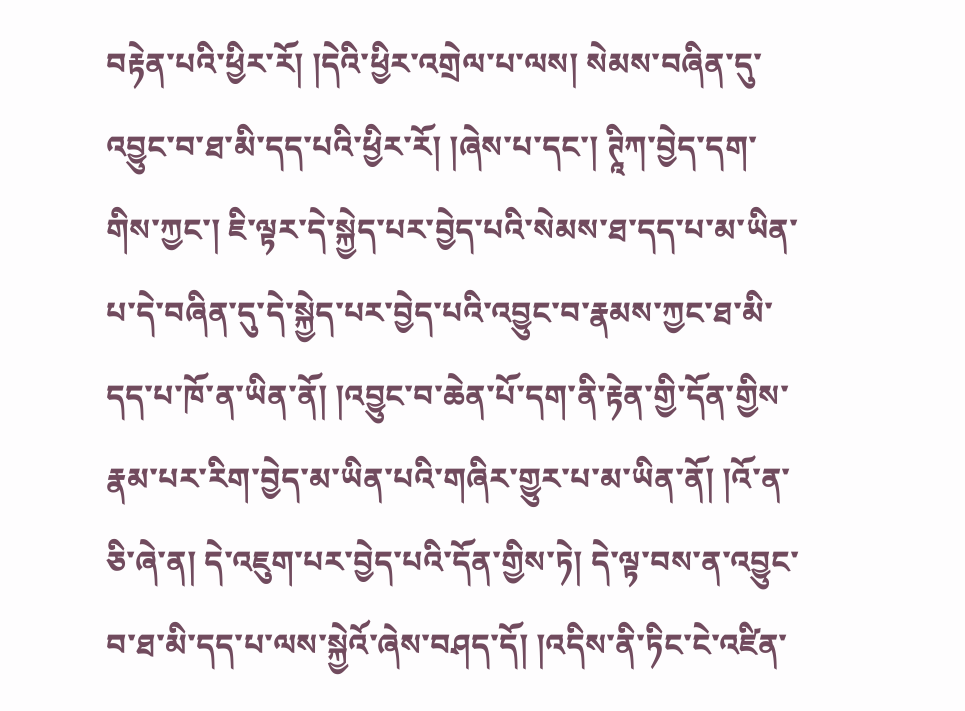བརྟེན་པའི་ཕྱིར་རོ། །དེའི་ཕྱིར་འགྲེལ་པ་ལས། སེམས་བཞིན་དུ་འབྱུང་བ་ཐ་མི་དད་པའི་ཕྱིར་རོ། །ཞེས་པ་དང་། ཊཱིཀ་བྱེད་དག་གིས་ཀྱང་། ཇི་ལྟར་དེ་སྐྱེད་པར་བྱེད་པའི་སེམས་ཐ་དད་པ་མ་ཡིན་པ་དེ་བཞིན་དུ་དེ་སྐྱེད་པར་བྱེད་པའི་འབྱུང་བ་རྣམས་ཀྱང་ཐ་མི་དད་པ་ཁོ་ན་ཡིན་ནོ། །འབྱུང་བ་ཆེན་པོ་དག་ནི་རྟེན་གྱི་དོན་གྱིས་རྣམ་པར་རིག་བྱེད་མ་ཡིན་པའི་གཞིར་གྱུར་པ་མ་ཡིན་ནོ། །འོ་ན་ཅི་ཞེ་ན། དེ་འཇུག་པར་བྱེད་པའི་དོན་གྱིས་ཏེ། དེ་ལྟ་བས་ན་འབྱུང་བ་ཐ་མི་དད་པ་ལས་སྐྱེའོ་ཞེས་བཤད་དོ། །འདིས་ནི་ཏིང་ངེ་འཛིན་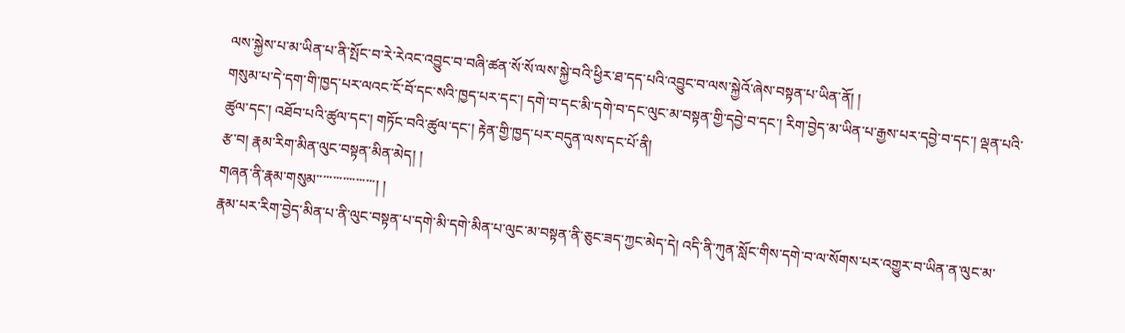ལས་སྐྱེས་པ་མ་ཡིན་པ་ནི་སྤོང་བ་རེ་རེའང་འབྱུང་བ་བཞི་ཚན་སོ་སོ་ལས་སྐྱེ་བའི་ཕྱིར་ཐ་དད་པའི་འབྱུང་བ་ལས་སྐྱེའོ་ཞེས་བསྟན་པ་ཡིན་ནོ། །
གསུམ་པ་དེ་དག་གི་ཁྱད་པར་ལའང་ངོ་བོ་དང་སའི་ཁྱད་པར་དང་། དགེ་བ་དང་མི་དགེ་བ་དང་ལུང་མ་བསྟན་གྱི་དབྱེ་བ་དང་། རིག་བྱེད་མ་ཡིན་པ་རྒྱས་པར་དབྱེ་བ་དང་། ལྡན་པའི་ཚུལ་དང་། འཐོབ་པའི་ཚུལ་དང་། གཏོང་བའི་ཚུལ་དང་། རྟེན་གྱི་ཁྱད་པར་བདུན་ལས་དང་པོ་ནི།
རྩ་བ། རྣམ་རིག་མིན་ལུང་བསྟན་མིན་མེད། །
གཞན་ནི་རྣམ་གསུམ་་་་་་་་་་་་་་་་་་། །
རྣམ་པར་རིག་བྱེད་མིན་པ་ནི་ལུང་བསྟན་པ་དགེ་མི་དགེ་མིན་པ་ལུང་མ་བསྟན་ནི་ཅུང་ཟད་ཀྱང་མེད་དེ། འདི་ནི་ཀུན་སློང་གིས་དགེ་བ་ལ་སོགས་པར་འགྱུར་བ་ཡིན་ན་ལུང་མ་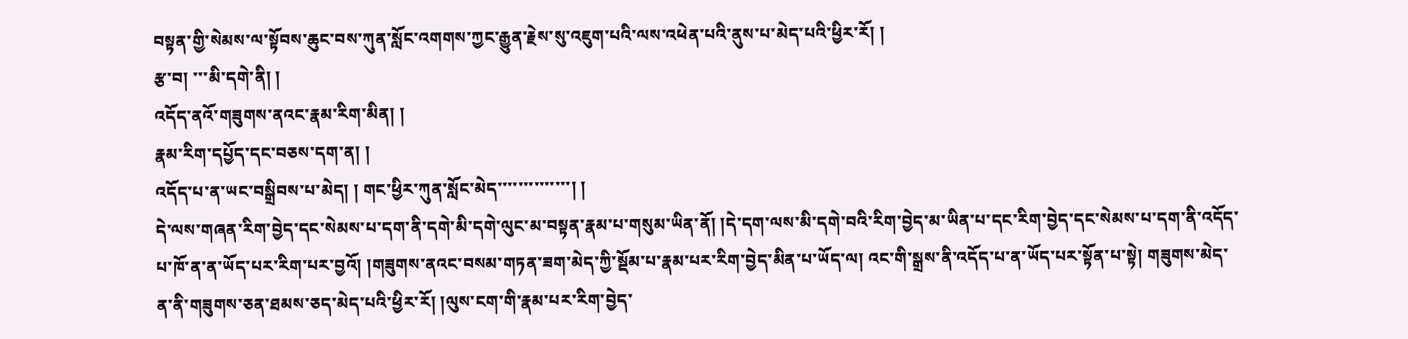བསྟན་གྱི་སེམས་ལ་སྟོབས་ཆུང་བས་ཀུན་སློང་འགགས་ཀྱང་རྒྱུན་རྗེས་སུ་འཇུག་པའི་ལས་འཕེན་པའི་ནུས་པ་མེད་པའི་ཕྱིར་རོ། །
རྩ་བ། ་་་མི་དགེ་ནི། །
འདོད་ནའོ་གཟུགས་ནའང་རྣམ་རིག་མིན། །
རྣམ་རིག་དཔྱོད་དང་བཅས་དག་ན། །
འདོད་པ་ན་ཡང་བསྒྲིབས་པ་མེད། ། གང་ཕྱིར་ཀུན་སློང་མེད་་་་་་་་་་་་་་། །
དེ་ལས་གཞན་རིག་བྱེད་དང་སེམས་པ་དག་ནི་དགེ་མི་དགེ་ལུང་མ་བསྟན་རྣམ་པ་གསུམ་ཡིན་ནོ། །དེ་དག་ལས་མི་དགེ་བའི་རིག་བྱེད་མ་ཡིན་པ་དང་རིག་བྱེད་དང་སེམས་པ་དག་ནི་འདོད་པ་ཁོ་ན་ན་ཡོད་པར་རིག་པར་བྱའོ། །གཟུགས་ནའང་བསམ་གཏན་ཟག་མེད་ཀྱི་སྡོམ་པ་རྣམ་པར་རིག་བྱེད་མིན་པ་ཡོད་ལ། འང་གི་སྒྲས་ནི་འདོད་པ་ན་ཡོད་པར་སྟོན་པ་སྟེ། གཟུགས་མེད་ན་ནི་གཟུགས་ཅན་ཐམས་ཅད་མེད་པའི་ཕྱིར་རོ། །ལུས་ངག་གི་རྣམ་པར་རིག་བྱེད་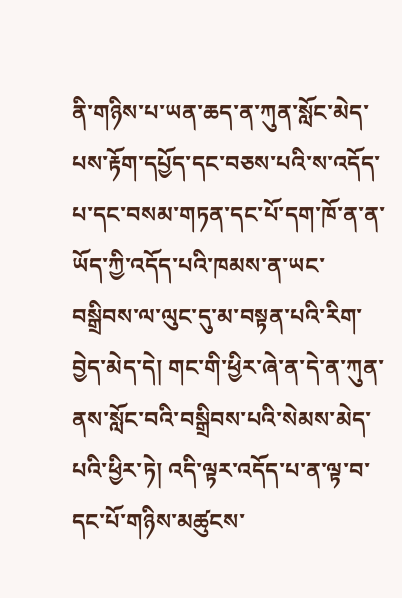ནི་གཉིས་པ་ཡན་ཆད་ན་ཀུན་སློང་མེད་པས་རྟོག་དཔྱོད་དང་བཅས་པའི་ས་འདོད་པ་དང་བསམ་གཏན་དང་པོ་དག་ཁོ་ན་ན་ཡོད་ཀྱི་འདོད་པའི་ཁམས་ན་ཡང་བསྒྲིབས་ལ་ལུང་དུ་མ་བསྟན་པའི་རིག་བྱེད་མེད་དེ། གང་གི་ཕྱིར་ཞེ་ན་དེ་ན་ཀུན་ནས་སློང་བའི་བསྒྲིབས་པའི་སེམས་མེད་པའི་ཕྱིར་ཏེ། འདི་ལྟར་འདོད་པ་ན་ལྟ་བ་དང་པོ་གཉིས་མཚུངས་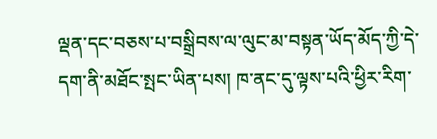ལྡན་དང་བཅས་པ་བསྒྲིབས་ལ་ལུང་མ་བསྟན་ཡོད་མོད་ཀྱི་དེ་དག་ནི་མཐོང་སྤང་ཡིན་པས། ཁ་ནང་དུ་ལྟས་པའི་ཕྱིར་རིག་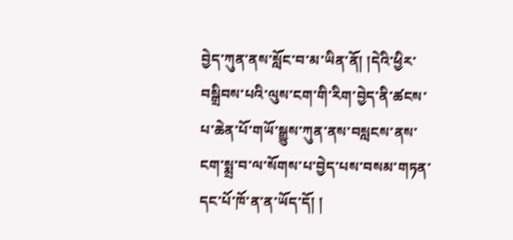བྱེད་ཀུན་ནས་སློང་བ་མ་ཡིན་ནོ། །དེའི་ཕྱིར་བསྒྲིབས་པའི་ལུས་ངག་གི་རིག་བྱེད་ནི་ཚངས་པ་ཆེན་པོ་གཡོ་སྒྱུས་ཀུན་ནས་བསླངས་ནས་ངག་སྨྲ་བ་ལ་སོགས་པ་བྱེད་པས་བསམ་གཏན་དང་པོ་ཁོ་ན་ན་ཡོད་དོ། །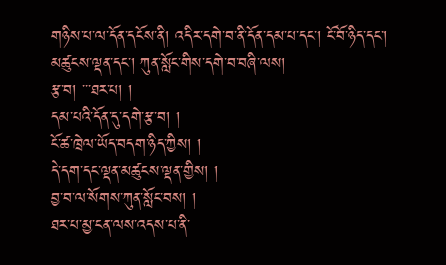གཉིས་པ་ལ་དོན་དངོས་ནི། འདིར་དགེ་བ་ནི་དོན་དམ་པ་དང་། ངོ་བོ་ཉིད་དང་། མཚུངས་ལྡན་དང་། ཀུན་སློང་གིས་དགེ་བ་བཞི་ལས།
རྩ་བ། ་་་ཐར་པ། །
དམ་པའི་དོན་དུ་དགེ་རྩ་བ། །
ངོ་ཚ་ཁྲེལ་ཡོད་བདག་ཉིད་ཀྱིས། །
དེ་དག་དང་ལྡན་མཚུངས་ལྡན་གྱིས། །
བྱ་བ་ལ་སོགས་ཀུན་སློང་བས། །
ཐར་པ་མྱ་ངན་ལས་འདས་པ་ནི་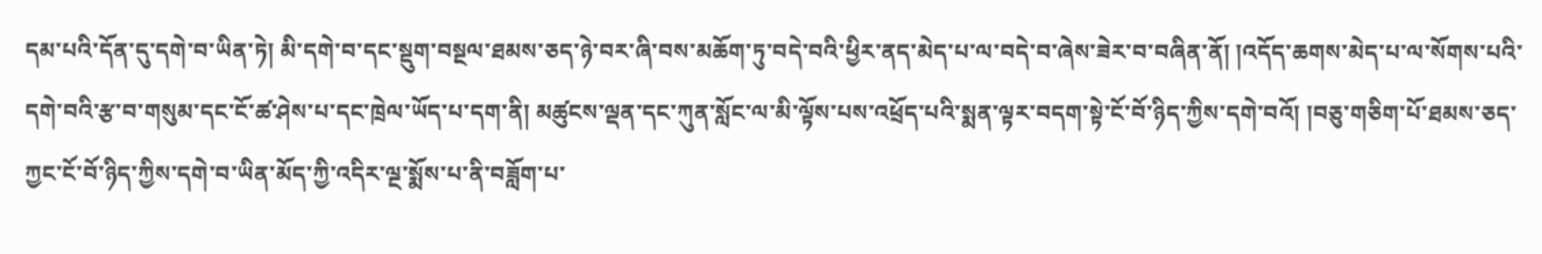དམ་པའི་དོན་དུ་དགེ་བ་ཡིན་ཏེ། མི་དགེ་བ་དང་སྡུག་བསྔལ་ཐམས་ཅད་ཉེ་བར་ཞི་བས་མཆོག་ཏུ་བདེ་བའི་ཕྱིར་ནད་མེད་པ་ལ་བདེ་བ་ཞེས་ཟེར་བ་བཞིན་ནོ། །འདོད་ཆགས་མེད་པ་ལ་སོགས་པའི་དགེ་བའི་རྩ་བ་གསུམ་དང་ངོ་ཚ་ཤེས་པ་དང་ཁྲེལ་ཡོད་པ་དག་ནི། མཚུངས་ལྡན་དང་ཀུན་སློང་ལ་མི་ལྟོས་པས་འཕྲོད་པའི་སྨན་ལྟར་བདག་སྟེ་ངོ་བོ་ཉིད་ཀྱིས་དགེ་བའོ། །བཅུ་གཅིག་པོ་ཐམས་ཅད་ཀྱང་ངོ་བོ་ཉིད་ཀྱིས་དགེ་བ་ཡིན་མོད་ཀྱི་འདིར་ལྔ་སྨོས་པ་ནི་བཟློག་པ་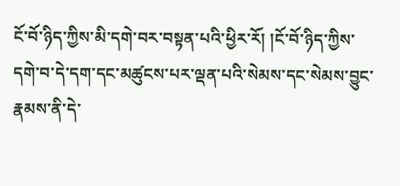ངོ་བོ་ཉིད་ཀྱིས་མི་དགེ་བར་བསྟན་པའི་ཕྱིར་རོ། །ངོ་བོ་ཉིད་ཀྱིས་དགེ་བ་དེ་དག་དང་མཚུངས་པར་ལྡན་པའི་སེམས་དང་སེམས་བྱུང་རྣམས་ནི་དེ་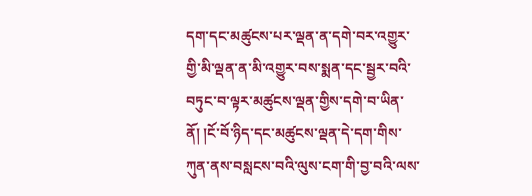དག་དང་མཚུངས་པར་ལྡན་ན་དགེ་བར་འགྱུར་གྱི་མི་ལྡན་ན་མི་འགྱུར་བས་སྨན་དང་སྦྱར་བའི་བཏུང་བ་ལྟར་མཚུངས་ལྡན་གྱིས་དགེ་བ་ཡིན་ནོ། །ངོ་བོ་ཉིད་དང་མཚུངས་ལྡན་དེ་དག་གིས་ཀུན་ནས་བསླངས་བའི་ལུས་ངག་གི་བྱ་བའི་ལས་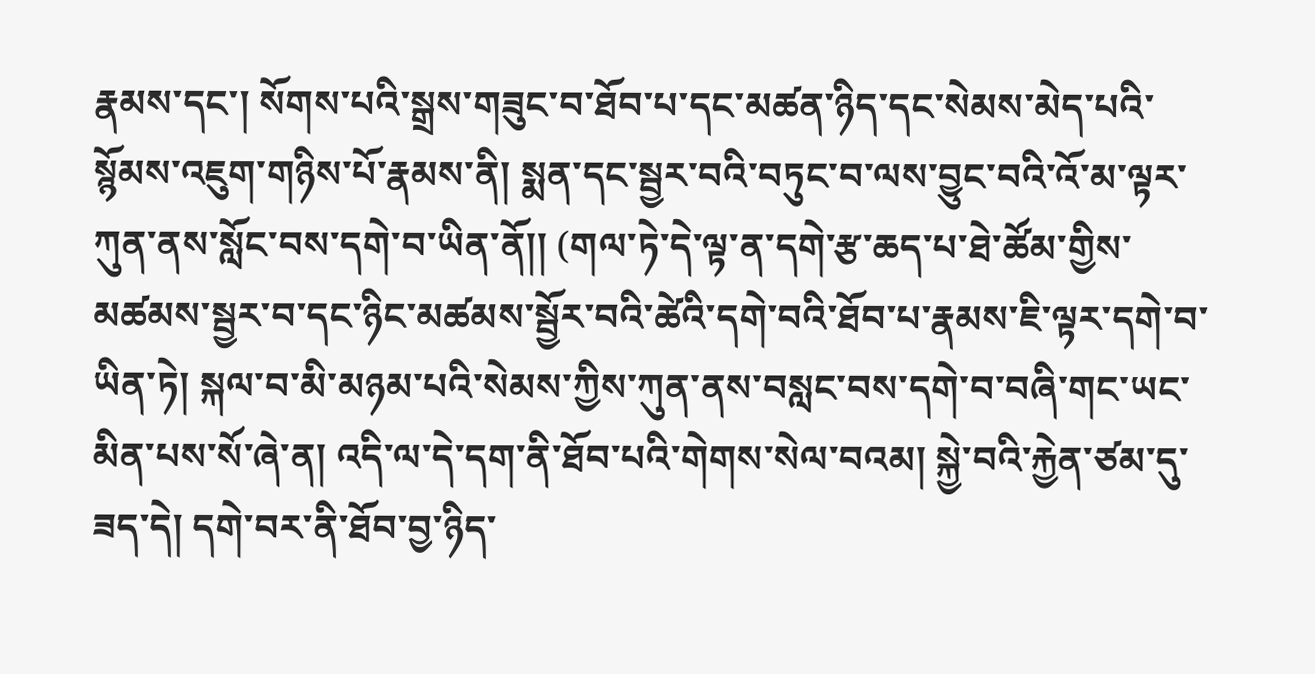རྣམས་དང་། སོགས་པའི་སྒྲས་གཟུང་བ་ཐོབ་པ་དང་མཚན་ཉིད་དང་སེམས་མེད་པའི་སྙོམས་འཇུག་གཉིས་པོ་རྣམས་ནི། སྨན་དང་སྦྱར་བའི་བཏུང་བ་ལས་བྱུང་བའི་འོ་མ་ལྟར་ཀུན་ནས་སློང་བས་དགེ་བ་ཡིན་ནོ།། (གལ་ཏེ་དེ་ལྟ་ན་དགེ་རྩ་ཆད་པ་ཐེ་ཚོམ་གྱིས་མཚམས་སྦྱར་བ་དང་ཉིང་མཚམས་སྦྱོར་བའི་ཚེའི་དགེ་བའི་ཐོབ་པ་རྣམས་ཇི་ལྟར་དགེ་བ་ཡིན་ཏེ། སྐལ་བ་མི་མཉམ་པའི་སེམས་ཀྱིས་ཀུན་ནས་བསླང་བས་དགེ་བ་བཞི་གང་ཡང་མིན་པས་སོ་ཞེ་ན། འདི་ལ་དེ་དག་ནི་ཐོབ་པའི་གེགས་སེལ་བའམ། སྐྱེ་བའི་རྐྱེན་ཙམ་དུ་ཟད་དེ། དགེ་བར་ནི་ཐོབ་བྱ་ཉིད་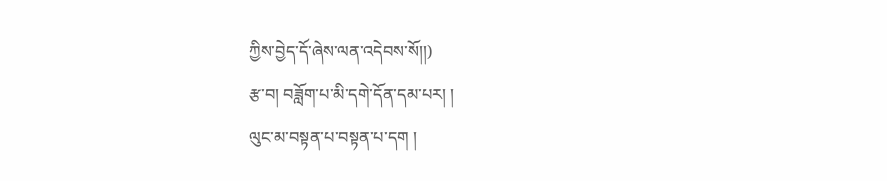ཀྱིས་བྱེད་དོ་ཞེས་ལན་འདེབས་སོ།།)
རྩ་བ། བཟློག་པ་མི་དགེ་དོན་དམ་པར། །
ལུང་མ་བསྟན་པ་བསྟན་པ་དག །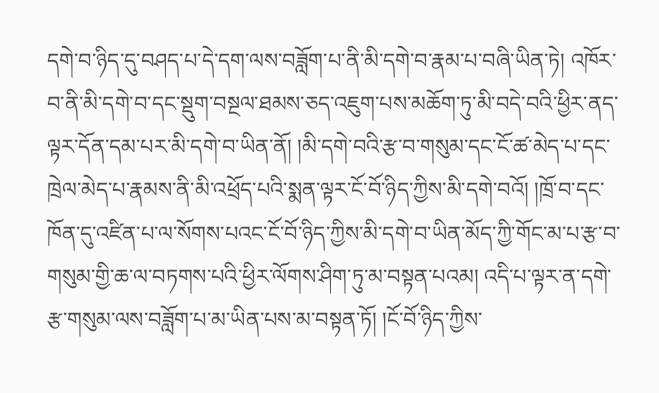དགེ་བ་ཉིད་དུ་བཤད་པ་དེ་དག་ལས་བཟློག་པ་ནི་མི་དགེ་བ་རྣམ་པ་བཞི་ཡིན་ཏེ། འཁོར་བ་ནི་མི་དགེ་བ་དང་སྡུག་བསྔལ་ཐམས་ཅད་འཇུག་པས་མཆོག་ཏུ་མི་བདེ་བའི་ཕྱིར་ནད་ལྟར་དོན་དམ་པར་མི་དགེ་བ་ཡིན་ནོ། །མི་དགེ་བའི་རྩ་བ་གསུམ་དང་ངོ་ཚ་མེད་པ་དང་ཁྲེལ་མེད་པ་རྣམས་ནི་མི་འཕྲོད་པའི་སྨན་ལྟར་ངོ་བོ་ཉིད་ཀྱིས་མི་དགེ་བའོ། །ཁྲོ་བ་དང་ཁོན་དུ་འཛིན་པ་ལ་སོགས་པའང་ངོ་བོ་ཉིད་ཀྱིས་མི་དགེ་བ་ཡིན་མོད་ཀྱི་གོང་མ་པ་རྩ་བ་གསུམ་གྱི་ཆ་ལ་བཏགས་པའི་ཕྱིར་ལོགས་ཤིག་ཏུ་མ་བསྟན་པའམ། འདི་པ་ལྟར་ན་དགེ་རྩ་གསུམ་ལས་བཟློག་པ་མ་ཡིན་པས་མ་བསྟན་ཏོ། །ངོ་བོ་ཉིད་ཀྱིས་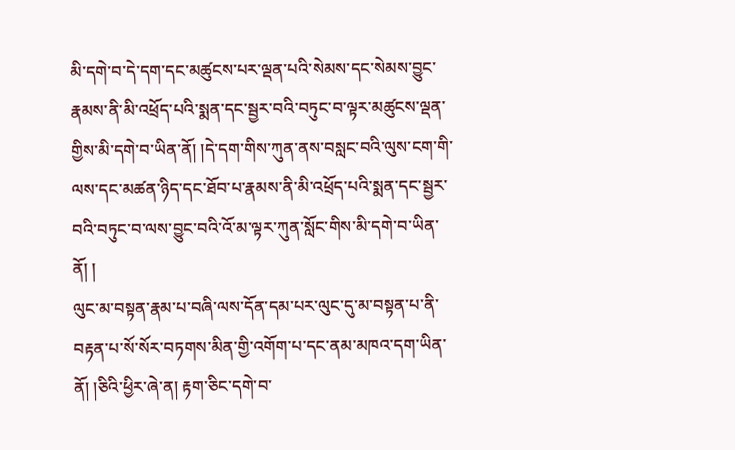མི་དགེ་བ་དེ་དག་དང་མཚུངས་པར་ལྡན་པའི་སེམས་དང་སེམས་བྱུང་རྣམས་ནི་མི་འཕྲོད་པའི་སྨན་དང་སྦྱར་བའི་བཏུང་བ་ལྟར་མཚུངས་ལྡན་གྱིས་མི་དགེ་བ་ཡིན་ནོ། །དེ་དག་གིས་ཀུན་ནས་བསླང་བའི་ལུས་ངག་གི་ལས་དང་མཚན་ཉིད་དང་ཐོབ་པ་རྣམས་ནི་མི་འཕྲོད་པའི་སྨན་དང་སྦྱར་བའི་བཏུང་བ་ལས་བྱུང་བའི་འོ་མ་ལྟར་ཀུན་སློང་གིས་མི་དགེ་བ་ཡིན་ནོ། །
ལུང་མ་བསྟན་རྣམ་པ་བཞི་ལས་དོན་དམ་པར་ལུང་དུ་མ་བསྟན་པ་ནི་བརྟན་པ་སོ་སོར་བཏགས་མིན་གྱི་འགོག་པ་དང་ནམ་མཁའ་དག་ཡིན་ནོ། །ཅིའི་ཕྱིར་ཞེ་ན། རྟག་ཅིང་དགེ་བ་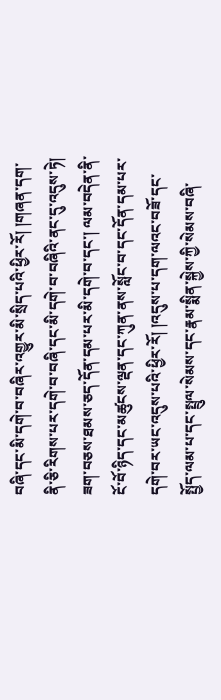བཞི་དང་མི་དགེ་བ་བཞིར་འགྱུར་མི་སྲིད་པའི་ཕྱིར་རོ། །གཞན་དག་ནི་ཅི་རིགས་པར་དགེ་བ་བཞི་དང་མི་དགེ་བ་བཞིའི་ནང་དུ་འདུས་ཏེ། ཟག་བཅས་ཐམས་ཅད་དོན་དམ་པར་མི་དགེ་བ་དང་། ལམ་བདེན་ནི་ངོ་བོ་ཉིད་དང་མཚུངས་ལྡན་དང་ཀུན་ནས་སློང་བ་དང་དོན་དམ་པར་དགེ་བར་ཡང་འདུས་པའི་ཕྱིར་རོ། །འདུས་པ་དག་ལའང་བཟོ་དང་སྤྱོད་ལམ་པ་དང་སྤྲུལ་སེམས་དང་རྣམ་སྨིན་སྐྱེས་ཀྱི་སེམས་བཞི་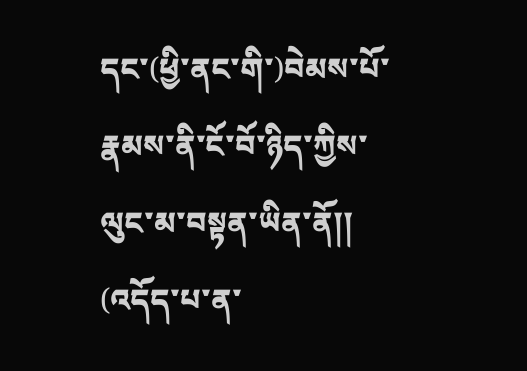དང་(ཕྱི་ནང་གི་)བེམས་པོ་རྣམས་ནི་ངོ་བོ་ཉིད་ཀྱིས་ལུང་མ་བསྟན་ཡིན་ནོ།། (འདོད་པ་ན་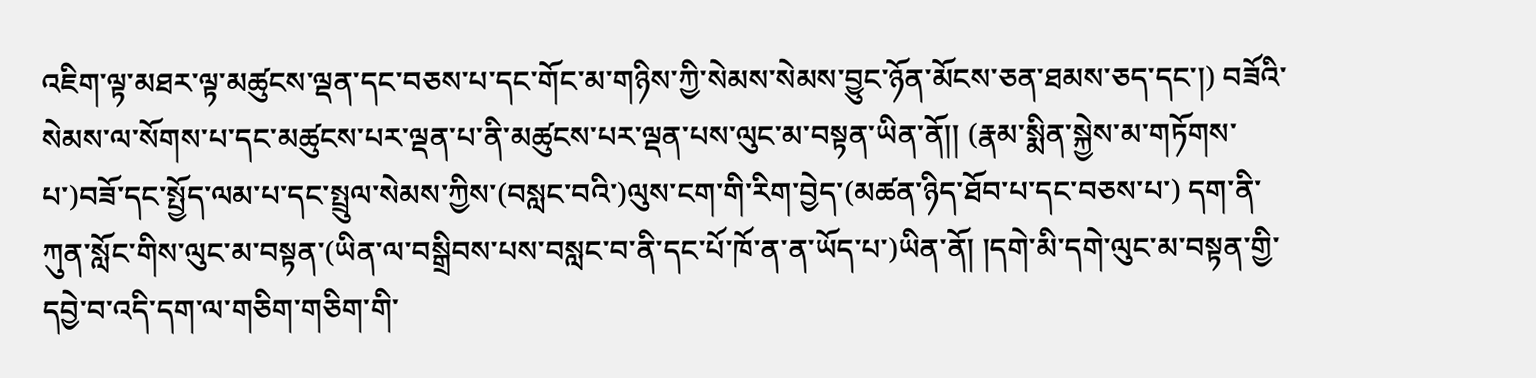འཇིག་ལྟ་མཐར་ལྟ་མཚུངས་ལྡན་དང་བཅས་པ་དང་གོང་མ་གཉིས་ཀྱི་སེམས་སེམས་བྱུང་ཉོན་མོངས་ཅན་ཐམས་ཅད་དང་།) བཟོའི་སེམས་ལ་སོགས་པ་དང་མཚུངས་པར་ལྡན་པ་ནི་མཚུངས་པར་ལྡན་པས་ལུང་མ་བསྟན་ཡིན་ནོ།། (རྣམ་སྨིན་སྐྱེས་མ་གཏོགས་པ་)བཟོ་དང་སྤྱོད་ལམ་པ་དང་སྤྲུལ་སེམས་ཀྱིས་(བསླང་བའི་)ལུས་ངག་གི་རིག་བྱེད་(མཚན་ཉིད་ཐོབ་པ་དང་བཅས་པ་) དག་ནི་ཀུན་སློང་གིས་ལུང་མ་བསྟན་(ཡིན་ལ་བསྒྲིབས་པས་བསླང་བ་ནི་དང་པོ་ཁོ་ན་ན་ཡོད་པ་)ཡིན་ནོ། །དགེ་མི་དགེ་ལུང་མ་བསྟན་གྱི་དབྱེ་བ་འདི་དག་ལ་གཅིག་གཅིག་གི་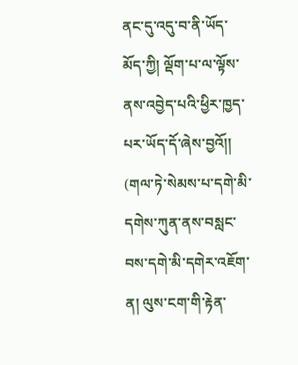ནང་དུ་འདུ་བ་ནི་ཡོད་མོད་ཀྱི། ལྡོག་པ་ལ་ལྟོས་ནས་འབྱེད་པའི་ཕྱིར་ཁྱད་པར་ཡོད་དོ་ཞེས་བྱའོ།། (གལ་ཏེ་སེམས་པ་དགེ་མི་དགེས་ཀུན་ནས་བསླང་བས་དགེ་མི་དགེར་འཇོག་ན། ལུས་ངག་གི་རྟེན་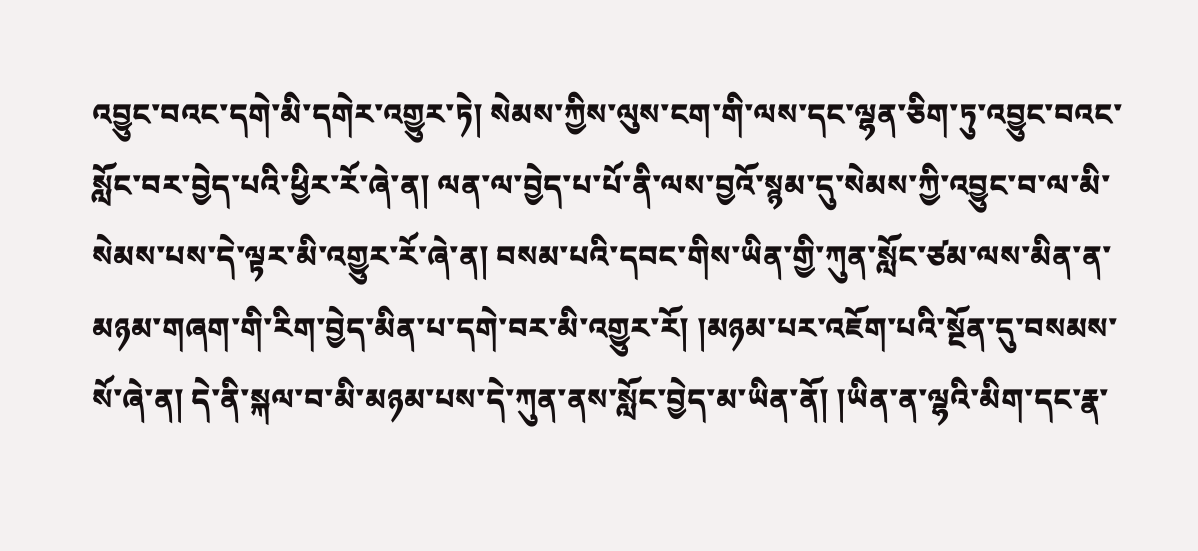འབྱུང་བའང་དགེ་མི་དགེར་འགྱུར་ཏེ། སེམས་ཀྱིས་ལུས་ངག་གི་ལས་དང་ལྷན་ཅིག་ཏུ་འབྱུང་བའང་སློང་བར་བྱེད་པའི་ཕྱིར་རོ་ཞེ་ན། ལན་ལ་བྱེད་པ་པོ་ནི་ལས་བྱའོ་སྙམ་དུ་སེམས་ཀྱི་འབྱུང་བ་ལ་མི་སེམས་པས་དེ་ལྟར་མི་འགྱུར་རོ་ཞེ་ན། བསམ་པའི་དབང་གིས་ཡིན་གྱི་ཀུན་སློང་ཙམ་ལས་མིན་ན་མཉམ་གཞག་གི་རིག་བྱེད་མིན་པ་དགེ་བར་མི་འགྱུར་རོ། །མཉམ་པར་འཇོག་པའི་སྔོན་དུ་བསམས་སོ་ཞེ་ན། དེ་ནི་སྐལ་བ་མི་མཉམ་པས་དེ་ཀུན་ནས་སློང་བྱེད་མ་ཡིན་ནོ། །ཡིན་ན་ལྷའི་མིག་དང་རྣ་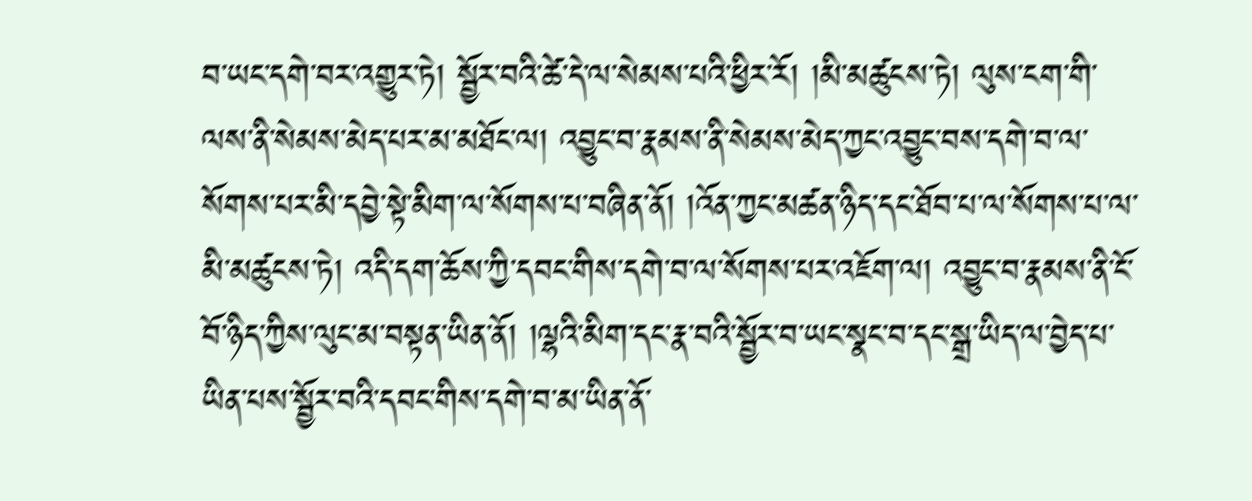བ་ཡང་དགེ་བར་འགྱུར་ཏེ། སྦྱོར་བའི་ཚེ་དེ་ལ་སེམས་པའི་ཕྱིར་རོ། །མི་མཚུངས་ཏེ། ལུས་ངག་གི་ལས་ནི་སེམས་མེད་པར་མ་མཐོང་ལ། འབྱུང་བ་རྣམས་ནི་སེམས་མེད་ཀྱང་འབྱུང་བས་དགེ་བ་ལ་སོགས་པར་མི་དབྱེ་སྟེ་མིག་ལ་སོགས་པ་བཞིན་ནོ། །འོན་ཀྱང་མཚན་ཉིད་དང་ཐོབ་པ་ལ་སོགས་པ་ལ་མི་མཚུངས་ཏེ། འདི་དག་ཆོས་ཀྱི་དབང་གིས་དགེ་བ་ལ་སོགས་པར་འཇོག་ལ། འབྱུང་བ་རྣམས་ནི་ངོ་བོ་ཉིད་ཀྱིས་ལུང་མ་བསྟན་ཡིན་ནོ། །ལྷའི་མིག་དང་རྣ་བའི་སྦྱོར་བ་ཡང་སྣང་བ་དང་སྒྲ་ཡིད་ལ་བྱེད་པ་ཡིན་པས་སྦྱོར་བའི་དབང་གིས་དགེ་བ་མ་ཡིན་ནོ་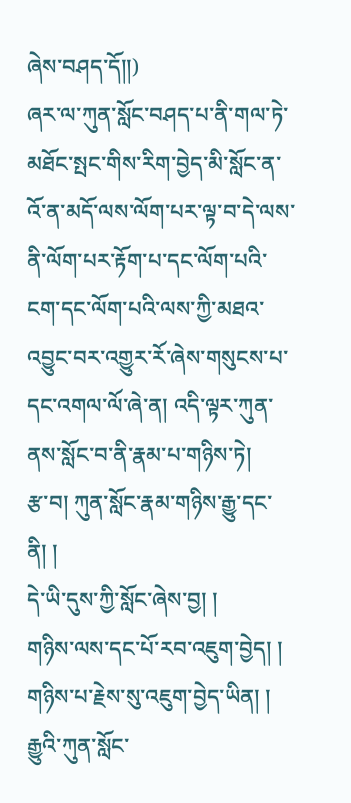ཞེས་བཤད་དོ།།)
ཞར་ལ་ཀུན་སློང་བཤད་པ་ནི་གལ་ཏེ་མཐོང་སྤང་གིས་རིག་བྱེད་མི་སློང་ན་འོ་ན་མདོ་ལས་ལོག་པར་ལྟ་བ་དེ་ལས་ནི་ལོག་པར་རྟོག་པ་དང་ལོག་པའི་ངག་དང་ལོག་པའི་ལས་ཀྱི་མཐའ་འབྱུང་བར་འགྱུར་རོ་ཞེས་གསུངས་པ་དང་འགལ་ལོ་ཞེ་ན། འདི་ལྟར་ཀུན་ནས་སློང་བ་ནི་རྣམ་པ་གཉིས་ཏེ།
རྩ་བ། ཀུན་སློང་རྣམ་གཉིས་རྒྱུ་དང་ནི། །
དེ་ཡི་དུས་ཀྱི་སློང་ཞེས་བྱ། །
གཉིས་ལས་དང་པོ་རབ་འཇུག་བྱེད། །
གཉིས་པ་རྗེས་སུ་འཇུག་བྱེད་ཡིན། །
རྒྱུའི་ཀུན་སློང་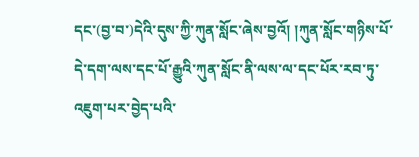དང་(བྱ་བ་)དེའི་དུས་ཀྱི་ཀུན་སློང་ཞེས་བྱའོ། །ཀུན་སློང་གཉིས་པོ་དེ་དག་ལས་དང་པོ་རྒྱུའི་ཀུན་སློང་ནི་ལས་ལ་དང་པོར་རབ་ཏུ་འཇུག་པར་བྱེད་པའི་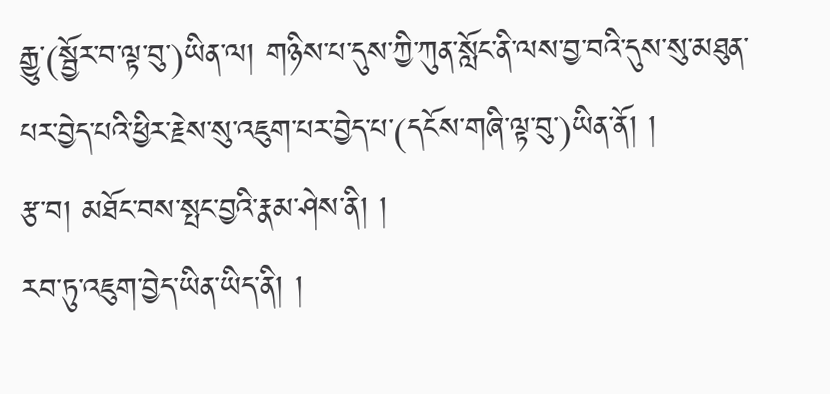རྒྱུ་(སྦྱོར་བ་ལྟ་བུ་)ཡིན་ལ། གཉིས་པ་དུས་ཀྱི་ཀུན་སློང་ནི་ལས་བྱ་བའི་དུས་སུ་མཐུན་པར་བྱེད་པའི་ཕྱིར་རྗེས་སུ་འཇུག་པར་བྱེད་པ་(དངོས་གཞི་ལྟ་བུ་)ཡིན་ནོ། །
རྩ་བ། མཐོང་བས་སྤང་བྱའི་རྣམ་ཤེས་ནི། །
རབ་ཏུ་འཇུག་བྱེད་ཡིན་ཡིད་ནི། །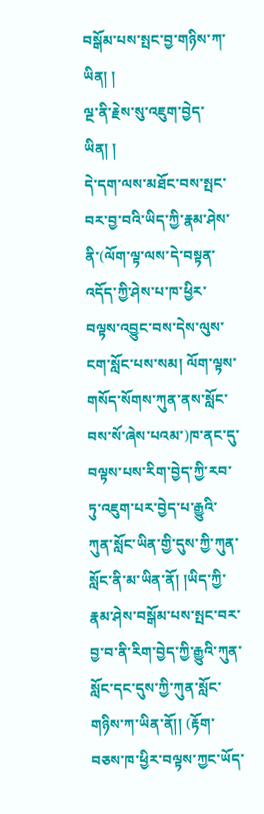བསྒོམ་པས་སྤང་བྱ་གཉིས་ཀ་ཡིན། །
ལྔ་ནི་རྗེས་སུ་འཇུག་བྱེད་ཡིན། །
དེ་དག་ལས་མཐོང་བས་སྤང་བར་བྱ་བའི་ཡིད་ཀྱི་རྣམ་ཤེས་ནི་(ལོག་ལྟ་ལས་དེ་བསྟན་འདོད་ཀྱི་ཤེས་པ་ཁ་ཕྱིར་བལྟས་འབྱུང་བས་དེས་ལུས་ངག་སློང་པས་སམ། ལོག་ལྟས་གསོད་སོགས་ཀུན་ནས་སློང་བས་སོ་ཞེས་པའམ་)ཁ་ནང་དུ་བལྟས་པས་རིག་བྱེད་ཀྱི་རབ་ཏུ་འཇུག་པར་བྱེད་པ་རྒྱུའི་ཀུན་སློང་ཡིན་གྱི་དུས་ཀྱི་ཀུན་སློང་ནི་མ་ཡིན་ནོ། །ཡིད་ཀྱི་རྣམ་ཤེས་བསྒོམ་པས་སྤང་བར་བྱ་བ་ནི་རིག་བྱེད་ཀྱི་རྒྱུའི་ཀུན་སློང་དང་དུས་ཀྱི་ཀུན་སློང་གཉིས་ཀ་ཡིན་ནོ།། (རྟོག་བཅས་ཁ་ཕྱིར་བལྟས་ཀྱང་ཡོད་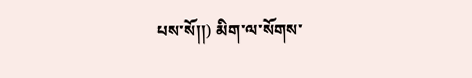པས་སོ།།) མིག་ལ་སོགས་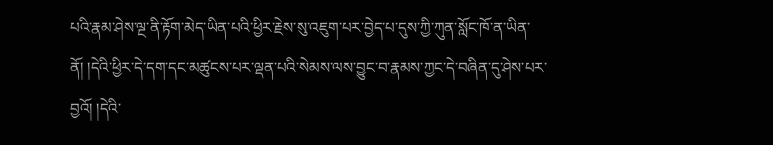པའི་རྣམ་ཤེས་ལྔ་ནི་རྟོག་མེད་ཡིན་པའི་ཕྱིར་རྗེས་སུ་འཇུག་པར་བྱེད་པ་དུས་ཀྱི་ཀུན་སློང་ཁོ་ན་ཡིན་ནོ། །དེའི་ཕྱིར་དེ་དག་དང་མཚུངས་པར་ལྡན་པའི་སེམས་ལས་བྱུང་བ་རྣམས་ཀྱང་དེ་བཞིན་དུ་ཤེས་པར་བྱའོ། །དེའི་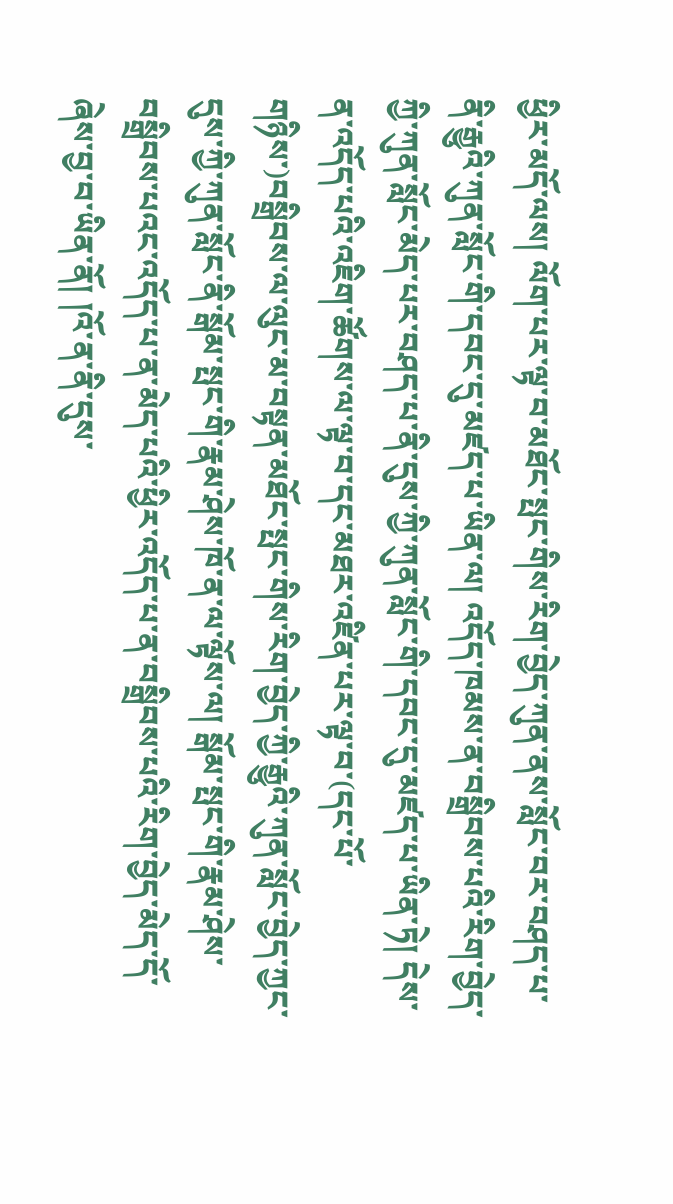ཕྱིར་མདོ་ལས། ལོག་པར་ལྟ་བ་མཐོང་སྤང་གིས་རིག་བྱེད་ཀུན་ནས་སློང་བར་བཤད་པ་ནི་རྒྱུའི་ཀུན་སློང་གི་དབང་དུ་མཛད་པ་ཡིན་ལ། འདོད་ཁམས་ན་བསྒྲིབས་པའི་རིག་བྱེད་ཀྱི་ཀུན་སློང་མེད་པར་བཤད་པ་ནི་དུས་ཀྱི་ཀུན་སློང་གི་དབང་དུ་མཛད་པ་ཡིན་ཏེ། དེས་ན་འདོད་པའི་འཇིག་ཚོགས་ལ་ལྟ་བ་དང་མཐར་འཛིན་པར་ལྟ་བ་(དང་པོ་གཉིས་)བསྒྲིབས་ལ་ལུང་མ་བསྟན་མཐོང་སྤང་གིས་རིག་བྱེད་ཀྱི་རྒྱུའི་ཀུན་སློང་བྱེད་ཀྱང་དུས་ཀྱི་ཀུན་སློང་ནི་སྒོམ་སྤང་གི་རྣམ་ཤེས་ཁོ་ན་ལ་ལྟོས་ལ། སྒོམ་སྤང་གི་རྣམ་ཤེས་བསྒྲིབས་པའང་འདོད་པ་ན་མེད་པའི་ཕྱིར་འདོད་པ་ན་བསྒྲིབས་པའི་རིག་བྱེད་མེད་དོ་ཞེས་བྱ་བ་ཡིན་ནོ། །འོ་ན་ནི་དུས་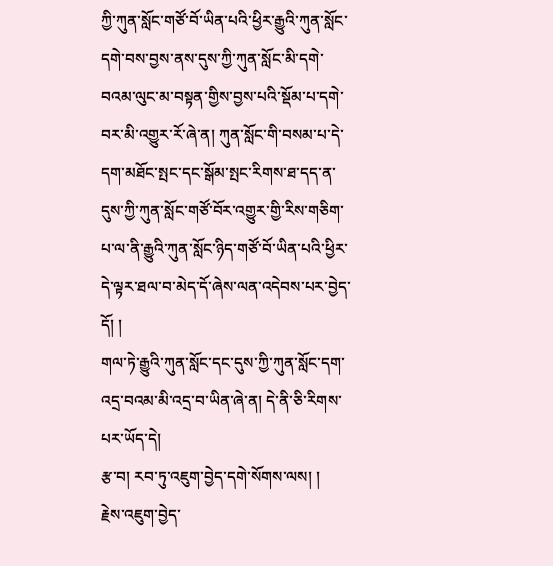ཀྱི་ཀུན་སློང་གཙོ་བོ་ཡིན་པའི་ཕྱིར་རྒྱུའི་ཀུན་སློང་དགེ་བས་བྱས་ནས་དུས་ཀྱི་ཀུན་སློང་མི་དགེ་བའམ་ལུང་མ་བསྟན་གྱིས་བྱས་པའི་སྡོམ་པ་དགེ་བར་མི་འགྱུར་རོ་ཞེ་ན། ཀུན་སློང་གི་བསམ་པ་དེ་དག་མཐོང་སྤང་དང་སྒོམ་སྤང་རིགས་ཐ་དད་ན་དུས་ཀྱི་ཀུན་སློང་གཙོ་བོར་འགྱུར་གྱི་རིས་གཅིག་པ་ལ་ནི་རྒྱུའི་ཀུན་སློང་ཉིད་གཙོ་བོ་ཡིན་པའི་ཕྱིར་དེ་ལྟར་ཐལ་བ་མེད་དོ་ཞེས་ལན་འདེབས་པར་བྱེད་དོ། །
གལ་ཏེ་རྒྱུའི་ཀུན་སློང་དང་དུས་ཀྱི་ཀུན་སློང་དག་འདྲ་བའམ་མི་འདྲ་བ་ཡིན་ཞེ་ན། དེ་ནི་ཅི་རིགས་པར་ཡོད་དེ།
རྩ་བ། རབ་ཏུ་འཇུག་བྱེད་དགེ་སོགས་ལས། །
རྗེས་འཇུག་བྱེད་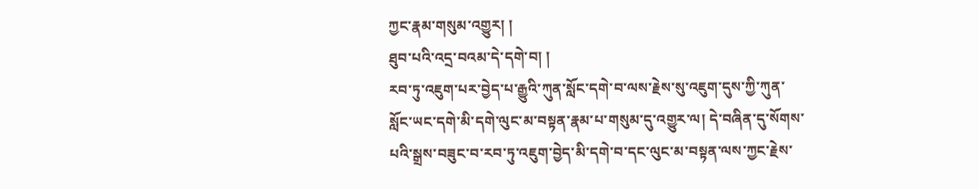ཀྱང་རྣམ་གསུམ་འགྱུར། །
ཐུབ་པའི་འདྲ་བའམ་དེ་དགེ་བ། །
རབ་ཏུ་འཇུག་པར་བྱེད་པ་རྒྱུའི་ཀུན་སློང་དགེ་བ་ལས་རྗེས་སུ་འཇུག་དུས་ཀྱི་ཀུན་སློང་ཡང་དགེ་མི་དགེ་ལུང་མ་བསྟན་རྣམ་པ་གསུམ་དུ་འགྱུར་ལ། དེ་བཞིན་དུ་སོགས་པའི་སྒྲས་བཟུང་བ་རབ་ཏུ་འཇུག་བྱེད་མི་དགེ་བ་དང་ལུང་མ་བསྟན་ལས་ཀྱང་རྗེས་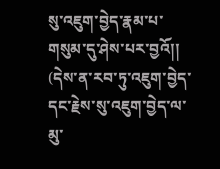སུ་འཇུག་བྱེད་རྣམ་པ་གསུམ་དུ་ཤེས་པར་བྱའོ།། (དེས་ན་རབ་ཏུ་འཇུག་བྱེད་དང་རྗེས་སུ་འཇུག་བྱེད་ལ་མུ་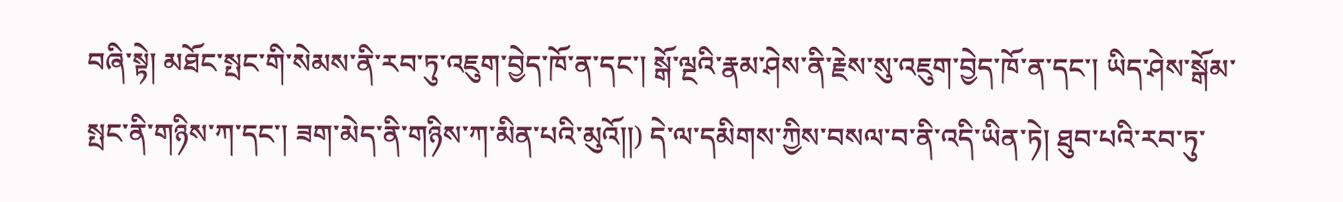བཞི་སྟེ། མཐོང་སྤང་གི་སེམས་ནི་རབ་ཏུ་འཇུག་བྱེད་ཁོ་ན་དང་། སྒོ་ལྔའི་རྣམ་ཤེས་ནི་རྗེས་སུ་འཇུག་བྱེད་ཁོ་ན་དང་། ཡིད་ཤེས་སྒོམ་སྤང་ནི་གཉིས་ཀ་དང་། ཟག་མེད་ནི་གཉིས་ཀ་མིན་པའི་མུའོ།།) དེ་ལ་དམིགས་ཀྱིས་བསལ་བ་ནི་འདི་ཡིན་ཏེ། ཐུབ་པའི་རབ་ཏུ་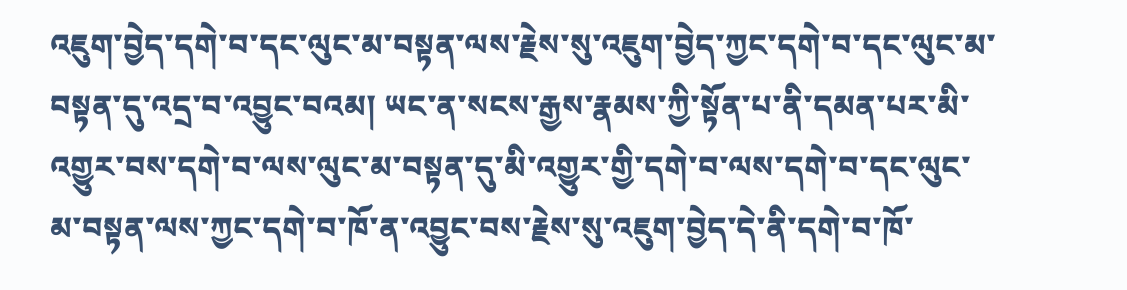འཇུག་བྱེད་དགེ་བ་དང་ལུང་མ་བསྟན་ལས་རྗེས་སུ་འཇུག་བྱེད་ཀྱང་དགེ་བ་དང་ལུང་མ་བསྟན་དུ་འདྲ་བ་འབྱུང་བའམ། ཡང་ན་སངས་རྒྱས་རྣམས་ཀྱི་སྟོན་པ་ནི་དམན་པར་མི་འགྱུར་བས་དགེ་བ་ལས་ལུང་མ་བསྟན་དུ་མི་འགྱུར་གྱི་དགེ་བ་ལས་དགེ་བ་དང་ལུང་མ་བསྟན་ལས་ཀྱང་དགེ་བ་ཁོ་ན་འབྱུང་བས་རྗེས་སུ་འཇུག་བྱེད་དེ་ནི་དགེ་བ་ཁོ་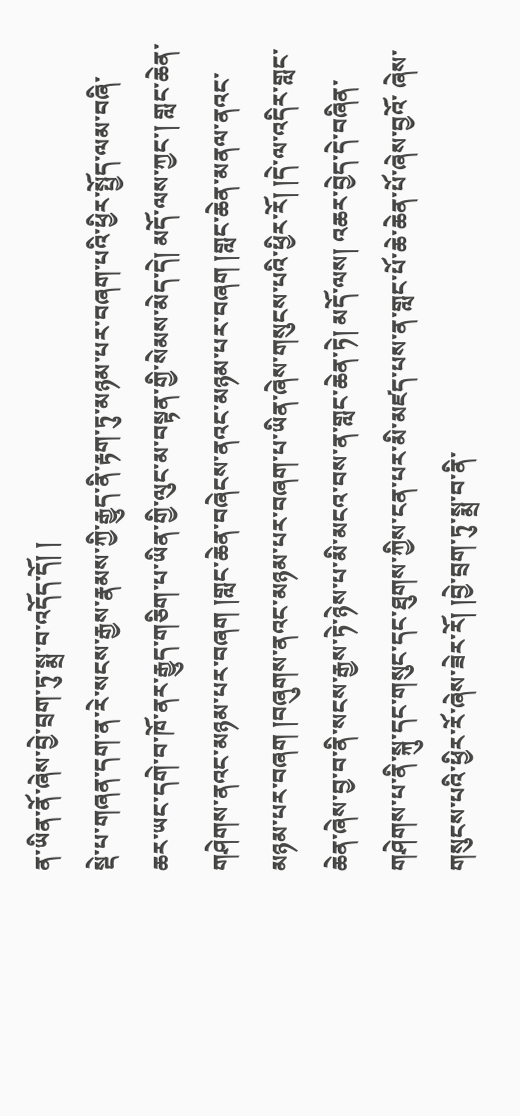ན་ཡིན་ནོ་ཞེས་བྱེ་བྲག་ཏུ་སྨྲ་བ་འདོད་དོ། །
སྡེ་པ་གཞན་དག་ན་རེ་སངས་རྒྱས་རྣམས་ཀྱི་རྒྱུད་ནི་རྟག་ཏུ་མཉམ་པར་བཞག་པའི་ཕྱིར་སྤྱོད་ལམ་བཞི་ཆར་ཡང་དགེ་བ་ཁོ་ནར་རྒྱུད་གཅིག་པ་ཡིན་གྱི་ལུང་མ་བསྟན་གྱི་སེམས་མེད་དེ། མདོ་ལས་ཀྱང་། གླང་ཆེན་གཤེགས་ནའང་མཉམ་པར་བཞག །གླང་ཆེན་བཞེངས་ནའང་མཉམ་པར་བཞག །གླང་ཆེན་མནལ་ནའང་མཉམ་པར་བཞག །བཞུགས་ནའང་མཉམ་པར་བཞག་པ་ཡིན་ཞེས་གསུངས་པའི་ཕྱིར་རོ། །དེ་ལ་འདིར་གླང་ཆེན་ཞེས་བྱ་བ་ནི་སངས་རྒྱས་ཏེ་ཉེས་པ་མི་མངའ་བས་ན་གླང་ཆེན་ཏེ། མདོ་ལས། འཆར་བྱེད་དེ་བཞིན་གཤེགས་པ་ནི་སྐུ་དང་གསུང་དང་ཐུགས་ཀྱིས་ངན་པར་མི་མཛད་པས་ན་གླང་པོ་ཆེ་ཆེན་པོ་ཞེས་བྱའོ་ ཞེས་གསུངས་པའི་ཕྱིར་རོ་ཞེས་ཟེར་རོ། །བྱེ་བྲག་ཏུ་སྨྲ་བ་ནི་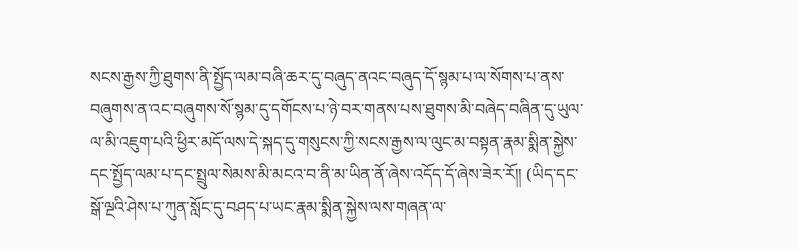སངས་རྒྱས་ཀྱི་ཐུགས་ནི་སྤྱོད་ལམ་བཞི་ཆར་དུ་བཞུད་ནའང་བཞུད་དོ་སྙམ་པ་ལ་སོགས་པ་ནས་བཞུགས་ན་འང་བཞུགས་སོ་སྙམ་དུ་དགོངས་པ་ཉེ་བར་གནས་པས་ཐུགས་མི་བཞེད་བཞིན་དུ་ཡུལ་ལ་མི་འཇུག་པའི་ཕྱིར་མདོ་ལས་དེ་སྐད་དུ་གསུངས་ཀྱི་སངས་རྒྱས་ལ་ལུང་མ་བསྟན་རྣམ་སྨིན་སྐྱེས་དང་སྤྱོད་ལམ་པ་དང་སྤྲུལ་སེམས་མི་མངའ་བ་ནི་མ་ཡིན་ནོ་ཞེས་འདོད་དོ་ཞེས་ཟེར་རོ།། (ཡིད་དང་སྒོ་ལྔའི་ཤེས་པ་ཀུན་སློང་དུ་བཤད་པ་ཡང་རྣམ་སྨིན་སྐྱེས་ལས་གཞན་ལ་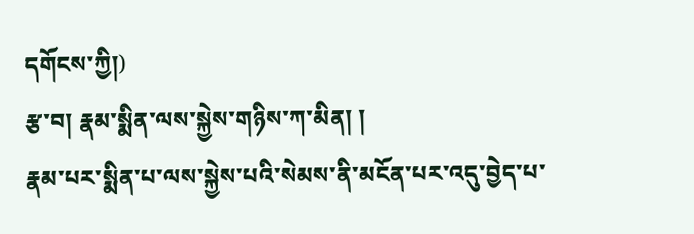དགོངས་ཀྱི།)
རྩ་བ། རྣམ་སྨིན་ལས་སྐྱེས་གཉིས་ཀ་མིན། །
རྣམ་པར་སྨིན་པ་ལས་སྐྱེས་པའི་སེམས་ནི་མངོན་པར་འདུ་བྱེད་པ་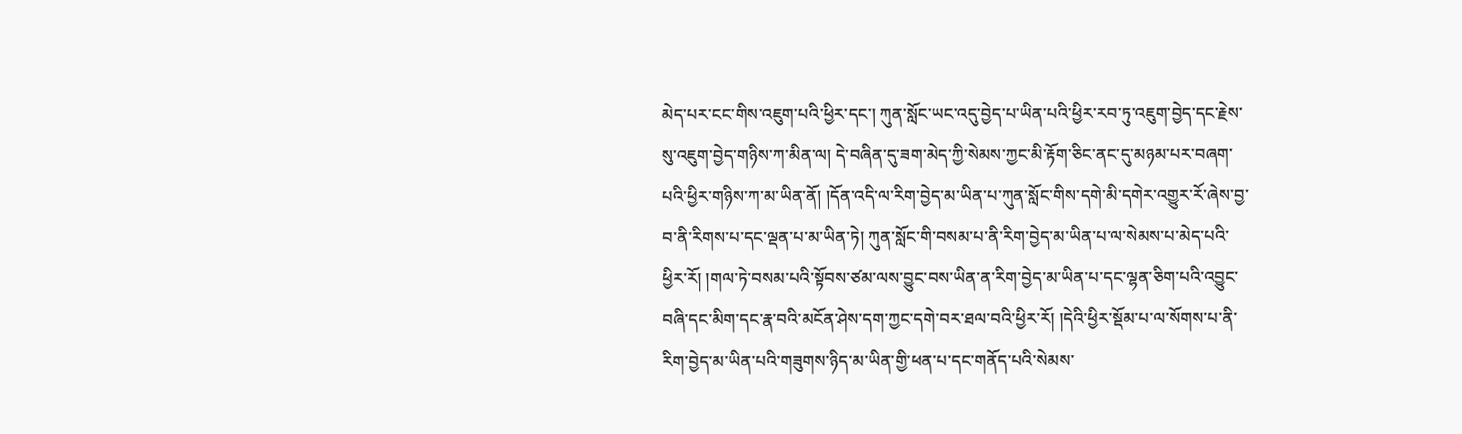མེད་པར་ངང་གིས་འཇུག་པའི་ཕྱིར་དང་། ཀུན་སློང་ཡང་འདུ་བྱེད་པ་ཡིན་པའི་ཕྱིར་རབ་ཏུ་འཇུག་བྱེད་དང་རྗེས་སུ་འཇུག་བྱེད་གཉིས་ཀ་མིན་ལ། དེ་བཞིན་དུ་ཟག་མེད་ཀྱི་སེམས་ཀྱང་མི་རྟོག་ཅིང་ནང་དུ་མཉམ་པར་བཞག་པའི་ཕྱིར་གཉིས་ཀ་མ་ཡིན་ནོ། །དོན་འདི་ལ་རིག་བྱེད་མ་ཡིན་པ་ཀུན་སློང་གིས་དགེ་མི་དགེར་འགྱུར་རོ་ཞེས་བྱ་བ་ནི་རིགས་པ་དང་ལྡན་པ་མ་ཡིན་ཏེ། ཀུན་སློང་གི་བསམ་པ་ནི་རིག་བྱེད་མ་ཡིན་པ་ལ་སེམས་པ་མེད་པའི་ཕྱིར་རོ། །གལ་ཏེ་བསམ་པའི་སྟོབས་ཙམ་ལས་བྱུང་བས་ཡིན་ན་རིག་བྱེད་མ་ཡིན་པ་དང་ལྷན་ཅིག་པའི་འབྱུང་བཞི་དང་མིག་དང་རྣ་བའི་མངོན་ཤེས་དག་ཀྱང་དགེ་བར་ཐལ་བའི་ཕྱིར་རོ། །དེའི་ཕྱིར་སྡོམ་པ་ལ་སོགས་པ་ནི་རིག་བྱེད་མ་ཡིན་པའི་གཟུགས་ཉིད་མ་ཡིན་གྱི་ཕན་པ་དང་གནོད་པའི་སེམས་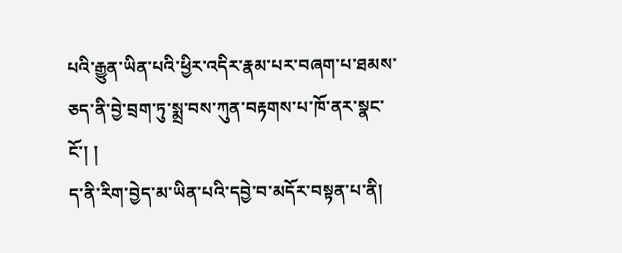པའི་རྒྱུན་ཡིན་པའི་ཕྱིར་འདིར་རྣམ་པར་བཞག་པ་ཐམས་ཅད་ནི་བྱེ་བྲག་ཏུ་སྨྲ་བས་ཀུན་བརྟགས་པ་ཁོ་ནར་སྣང་ངོ་། །
ད་ནི་རིག་བྱེད་མ་ཡིན་པའི་དབྱེ་བ་མདོར་བསྟན་པ་ནི།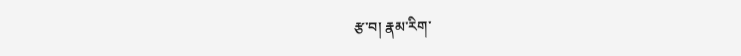རྩ་བ། རྣམ་རིག་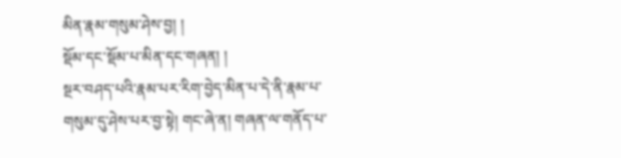མིན་རྣམ་གསུམ་ཤེས་བྱ། །
སྡོམ་དང་སྡོམ་པ་མིན་དང་གཞན། །
སྔར་བཤད་པའི་རྣམ་པར་རིག་བྱེད་མིན་པ་དེ་ནི་རྣམ་པ་གསུམ་དུ་ཤེས་པར་བྱ་སྟེ། གང་ཞེ་ན། གཞན་ལ་གནོད་པ་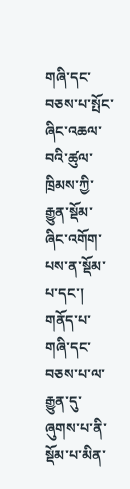གཞི་དང་བཅས་པ་སྤོང་ཞིང་འཆལ་བའི་ཚུལ་ཁྲིམས་ཀྱི་རྒྱུན་སྡོམ་ཞིང་འགོག་པས་ན་སྡོམ་པ་དང་། གནོད་པ་གཞི་དང་བཅས་པ་ལ་རྒྱུན་དུ་ཞུགས་པ་ནི་སྡོམ་པ་མིན་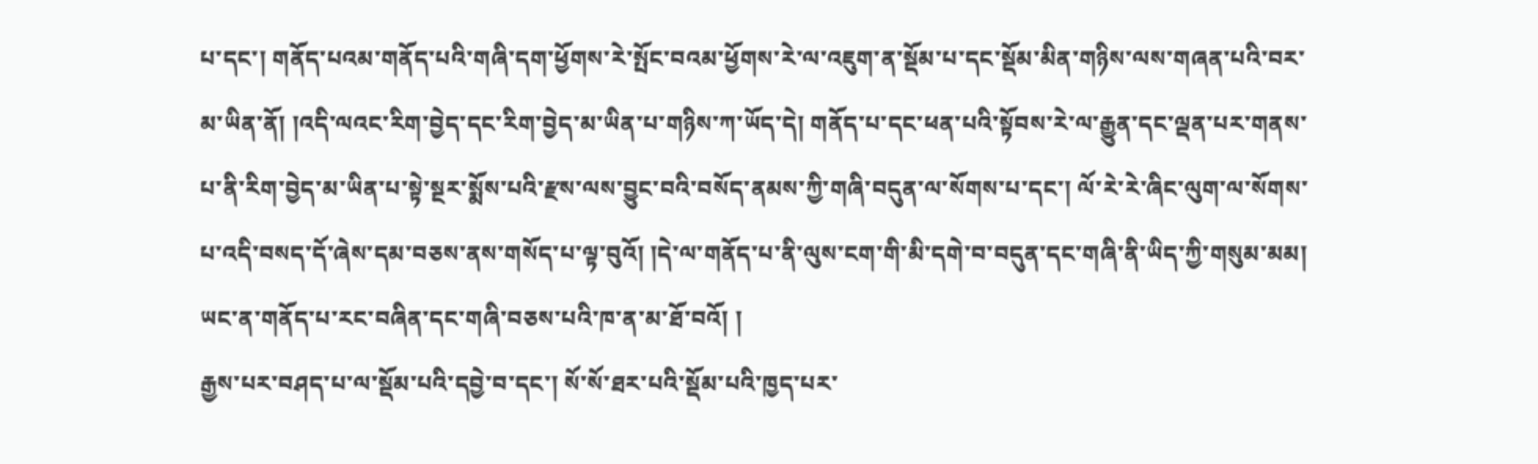པ་དང་། གནོད་པའམ་གནོད་པའི་གཞི་དག་ཕྱོགས་རེ་སྤོང་བའམ་ཕྱོགས་རེ་ལ་འཇུག་ན་སྡོམ་པ་དང་སྡོམ་མིན་གཉིས་ལས་གཞན་པའི་བར་མ་ཡིན་ནོ། །འདི་ལའང་རིག་བྱེད་དང་རིག་བྱེད་མ་ཡིན་པ་གཉིས་ཀ་ཡོད་དེ། གནོད་པ་དང་ཕན་པའི་སྟོབས་རེ་ལ་རྒྱུན་དང་ལྡན་པར་གནས་པ་ནི་རིག་བྱེད་མ་ཡིན་པ་སྟེ་སྔར་སྨོས་པའི་རྫས་ལས་བྱུང་བའི་བསོད་ནམས་ཀྱི་གཞི་བདུན་ལ་སོགས་པ་དང་། ལོ་རེ་རེ་ཞིང་ལུག་ལ་སོགས་པ་འདི་བསད་དོ་ཞེས་དམ་བཅས་ནས་གསོད་པ་ལྟ་བུའོ། །དེ་ལ་གནོད་པ་ནི་ལུས་ངག་གི་མི་དགེ་བ་བདུན་དང་གཞི་ནི་ཡིད་ཀྱི་གསུམ་མམ། ཡང་ན་གནོད་པ་རང་བཞིན་དང་གཞི་བཅས་པའི་ཁ་ན་མ་ཐོ་བའོ། །
རྒྱས་པར་བཤད་པ་ལ་སྡོམ་པའི་དབྱེ་བ་དང་། སོ་སོ་ཐར་པའི་སྡོམ་པའི་ཁྱད་པར་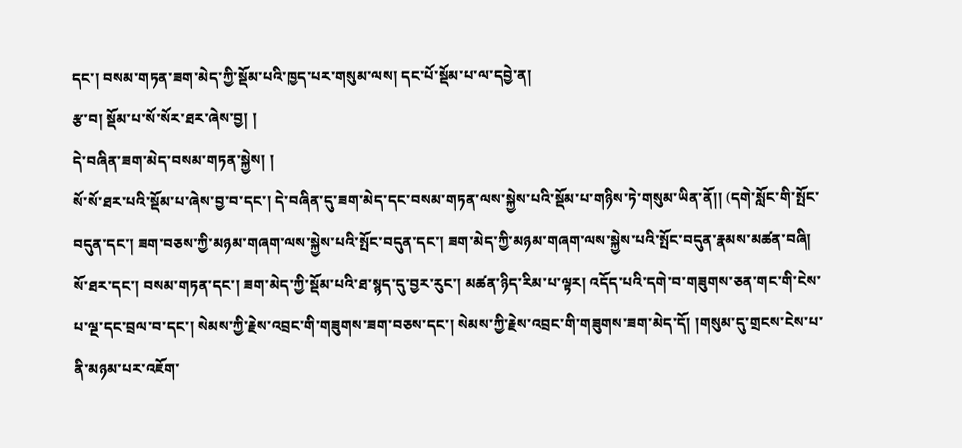དང་། བསམ་གཏན་ཟག་མེད་ཀྱི་སྡོམ་པའི་ཁྱད་པར་གསུམ་ལས། དང་པོ་སྡོམ་པ་ལ་དབྱེ་ན།
རྩ་བ། སྡོམ་པ་སོ་སོར་ཐར་ཞེས་བྱ། །
དེ་བཞིན་ཟག་མེད་བསམ་གཏན་སྐྱེས། །
སོ་སོ་ཐར་པའི་སྡོམ་པ་ཞེས་བྱ་བ་དང་། དེ་བཞིན་དུ་ཟག་མེད་དང་བསམ་གཏན་ལས་སྐྱེས་པའི་སྡོམ་པ་གཉིས་ཏེ་གསུམ་ཡིན་ནོ།། (དགེ་སློང་གི་སྤོང་བདུན་དང་། ཟག་བཅས་ཀྱི་མཉམ་གཞག་ལས་སྐྱེས་པའི་སྤོང་བདུན་དང་། ཟག་མེད་ཀྱི་མཉམ་གཞག་ལས་སྐྱེས་པའི་སྤོང་བདུན་རྣམས་མཚན་བཞི། སོ་ཐར་དང་། བསམ་གཏན་དང་། ཟག་མེད་ཀྱི་སྡོམ་པའི་ཐ་སྙད་དུ་བྱར་རུང་། མཚན་ཉིད་རིམ་པ་ལྟར། འདོད་པའི་དགེ་བ་གཟུགས་ཅན་གང་གི་ངེས་པ་ལྔ་དང་བྲལ་བ་དང་། སེམས་ཀྱི་རྗེས་འབྲང་གི་གཟུགས་ཟག་བཅས་དང་། སེམས་ཀྱི་རྗེས་འབྲང་གི་གཟུགས་ཟག་མེད་དོ། །གསུམ་དུ་གྲངས་ངེས་པ་ནི་མཉམ་པར་འཇོག་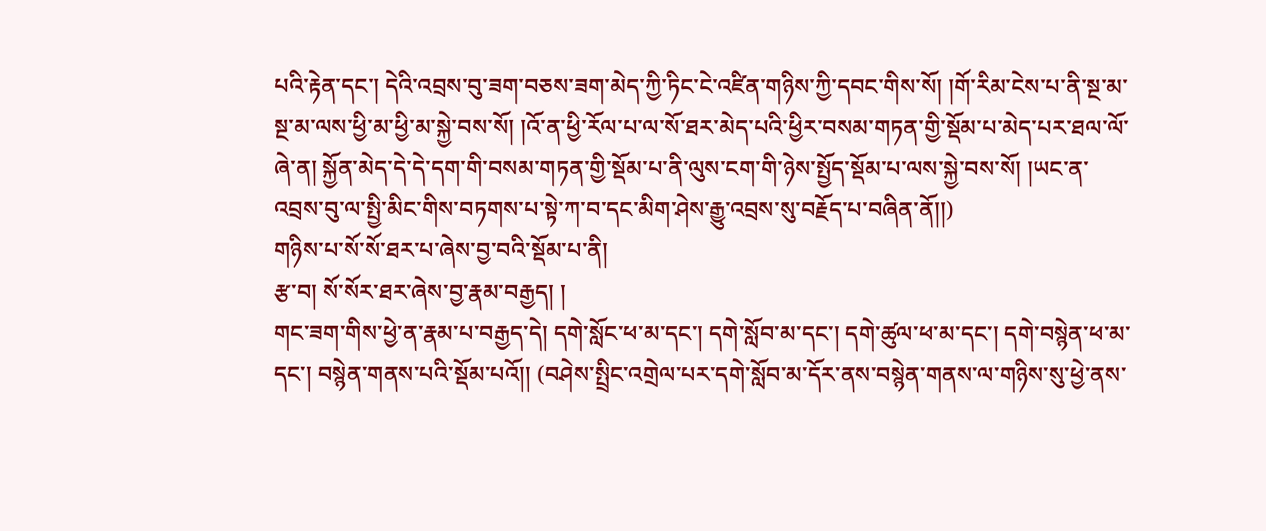པའི་རྟེན་དང་། དེའི་འབྲས་བུ་ཟག་བཅས་ཟག་མེད་ཀྱི་ཏིང་ངེ་འཛིན་གཉིས་ཀྱི་དབང་གིས་སོ། །གོ་རིམ་ངེས་པ་ནི་སྔ་མ་སྔ་མ་ལས་ཕྱི་མ་ཕྱི་མ་སྐྱེ་བས་སོ། །འོ་ན་ཕྱི་རོལ་པ་ལ་སོ་ཐར་མེད་པའི་ཕྱིར་བསམ་གཏན་གྱི་སྡོམ་པ་མེད་པར་ཐལ་ལོ་ཞེ་ན། སྐྱོན་མེད་དེ་དེ་དག་གི་བསམ་གཏན་གྱི་སྡོམ་པ་ནི་ལུས་ངག་གི་ཉེས་སྤྱོད་སྡོམ་པ་ལས་སྐྱེ་བས་སོ། །ཡང་ན་འབྲས་བུ་ལ་སྤྱི་མིང་གིས་བཏགས་པ་སྟེ་ཀ་བ་དང་མིག་ཤེས་རྒྱུ་འབྲས་སུ་བརྗོད་པ་བཞིན་ནོ།།)
གཉིས་པ་སོ་སོ་ཐར་པ་ཞེས་བྱ་བའི་སྡོམ་པ་ནི།
རྩ་བ། སོ་སོར་ཐར་ཞེས་བྱ་རྣམ་བརྒྱད། །
གང་ཟག་གིས་ཕྱེ་ན་རྣམ་པ་བརྒྱད་དེ། དགེ་སློང་ཕ་མ་དང་། དགེ་སློབ་མ་དང་། དགེ་ཚུལ་ཕ་མ་དང་། དགེ་བསྙེན་ཕ་མ་དང་། བསྙེན་གནས་པའི་སྡོམ་པའོ།། (བཤེས་སྤྲིང་འགྲེལ་པར་དགེ་སློབ་མ་དོར་ནས་བསྙེན་གནས་ལ་གཉིས་སུ་ཕྱེ་ནས་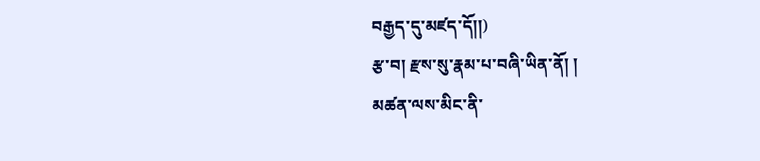བརྒྱད་དུ་མཛད་དོ།།)
རྩ་བ། རྫས་སུ་རྣམ་པ་བཞི་ཡིན་ནོ། །
མཚན་ལས་མིང་ནི་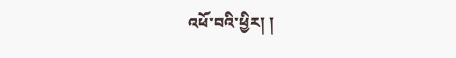འཕོ་བའི་ཕྱིར། །